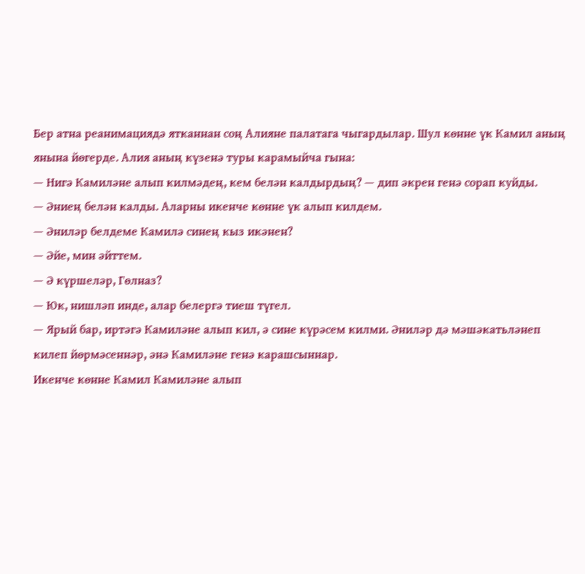Бер атна реанимациядә ятканнан соң Алияне палатага чыгардылар. Шул көнне үк Камил аның янына йөгерде. Алия аның күзенә туры карамыйча гына:
— Нигә Камиләне алып килмәдең, кем белән калдырдың? — дип әкрен генә сорап куйды.
— Әниең белән калды. Аларны икенче көнне үк алып килдем.
— Әниләр белдеме Камилә синең кыз икәнен?
— Әйе, мин әйттем.
— Ә күршеләр, Гөлназ?
— Юк, нишләп инде, алар белергә тиеш түгел.
— Ярый бар, иртәгә Камиләне алып кил, ә сине күрәсем килми. Әниләр дә мәшәкатьләнеп килеп йөрмәсеннәр, әнә Камиләне генә карашсыннар.
Икенче көнне Камил Камиләне алып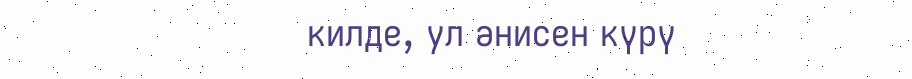килде, ул әнисен күрү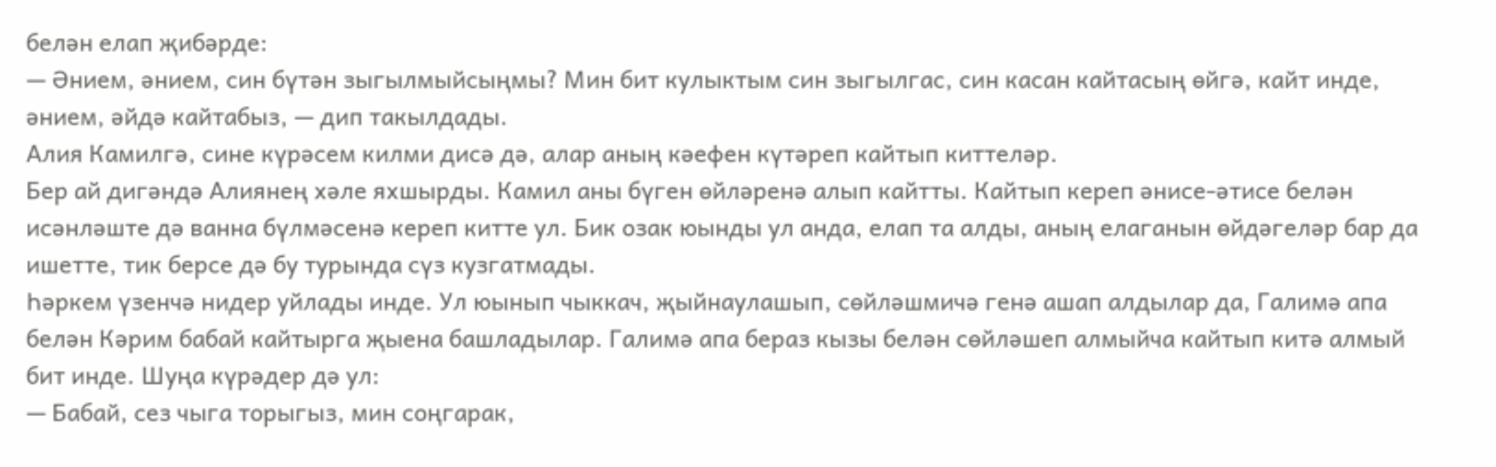белән елап җибәрде:
— Әнием, әнием, син бүтән зыгылмыйсыңмы? Мин бит кулыктым син зыгылгас, син касан кайтасың өйгә, кайт инде, әнием, әйдә кайтабыз, — дип такылдады.
Алия Камилгә, сине күрәсем килми дисә дә, алар аның кәефен күтәреп кайтып киттеләр.
Бер ай дигәндә Алиянең хәле яхшырды. Камил аны бүген өйләренә алып кайтты. Кайтып кереп әнисе-әтисе белән исәнләште дә ванна бүлмәсенә кереп китте ул. Бик озак юынды ул анда, елап та алды, аның елаганын өйдәгеләр бар да ишетте, тик берсе дә бу турында сүз кузгатмады.
Һәркем үзенчә нидер уйлады инде. Ул юынып чыккач, җыйнаулашып, сөйләшмичә генә ашап алдылар да, Галимә апа белән Кәрим бабай кайтырга җыена башладылар. Галимә апа бераз кызы белән сөйләшеп алмыйча кайтып китә алмый бит инде. Шуңа күрәдер дә ул:
— Бабай, сез чыга торыгыз, мин соңгарак,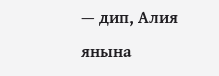— дип, Алия янына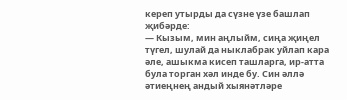кереп утырды да сүзне үзе башлап җибәрде:
— Кызым, мин аңлыйм, сиңа җиңел түгел, шулай да ныклабрак уйлап кара әле, ашыкма кисеп ташларга, ир-атта була торган хәл инде бу. Син әллә әтиеңнең андый хыянәтләре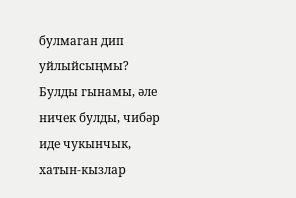булмаган дип уйлыйсыңмы? Булды гынамы, әле ничек булды, чибәр иде чукынчык, хатын-кызлар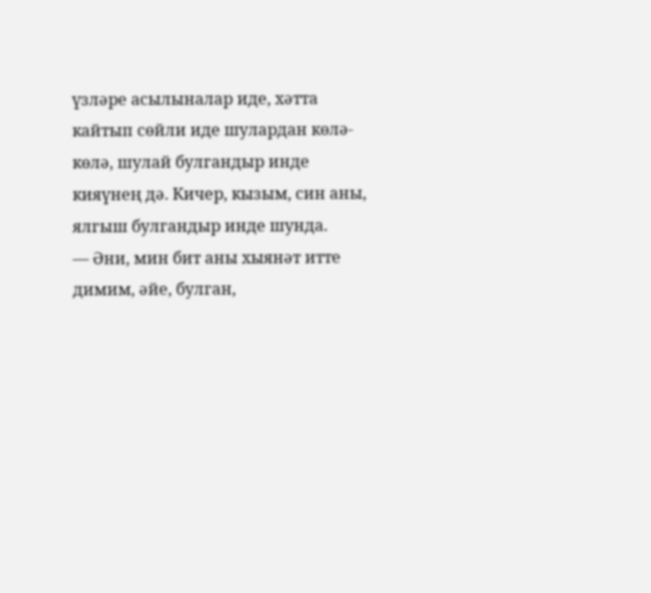үзләре асылыналар иде, хәтта кайтып сөйли иде шулардан көлә-көлә, шулай булгандыр инде кияүнең дә. Кичер, кызым, син аны, ялгыш булгандыр инде шунда.
— Әни, мин бит аны хыянәт итте димим, әйе, булган,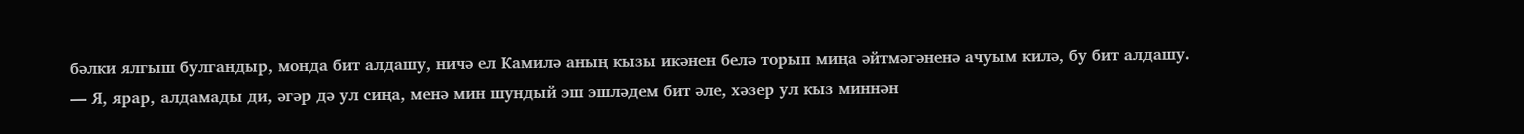бәлки ялгыш булгандыр, монда бит алдашу, ничә ел Камилә аның кызы икәнен белә торып миңа әйтмәгәненә ачуым килә, бу бит алдашу.
— Я, ярар, алдамады ди, әгәр дә ул сиңа, менә мин шундый эш эшләдем бит әле, хәзер ул кыз миннән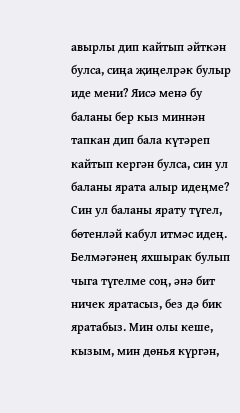авырлы дип кайтып әйткән булса, сиңа җиңелрәк булыр иде мени? Яисә менә бу баланы бер кыз миннән тапкан дип бала күтәреп кайтып кергән булса, син ул баланы ярата алыр идеңме? Син ул баланы ярату түгел, бөтенләй кабул итмәс идең. Белмәгәнең яхшырак булып чыга түгелме соң, әнә бит ничек яратасыз, без дә бик яратабыз. Мин олы кеше, кызым, мин дөнья күргән,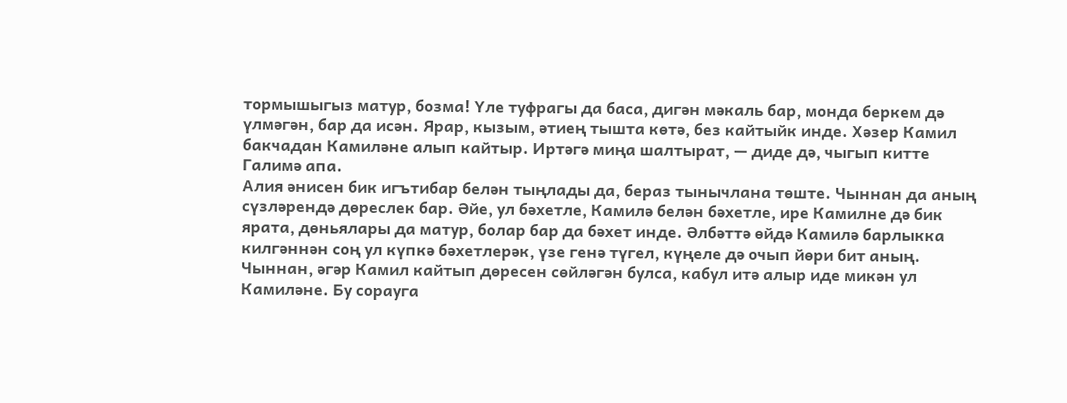тормышыгыз матур, бозма! Үле туфрагы да баса, дигән мәкаль бар, монда беркем дә үлмәгән, бар да исән. Ярар, кызым, әтиең тышта көтә, без кайтыйк инде. Хәзер Камил бакчадан Камиләне алып кайтыр. Иртәгә миңа шалтырат, — диде дә, чыгып китте Галимә апа.
Алия әнисен бик игътибар белән тыңлады да, бераз тынычлана төште. Чыннан да аның сүзләрендә дөреслек бар. Әйе, ул бәхетле, Камилә белән бәхетле, ире Камилне дә бик ярата, дөньялары да матур, болар бар да бәхет инде. Әлбәттә өйдә Камилә барлыкка килгәннән соң ул күпкә бәхетлерәк, үзе генә түгел, күңеле дә очып йөри бит аның.
Чыннан, әгәр Камил кайтып дөресен сөйләгән булса, кабул итә алыр иде микән ул Камиләне. Бу сорауга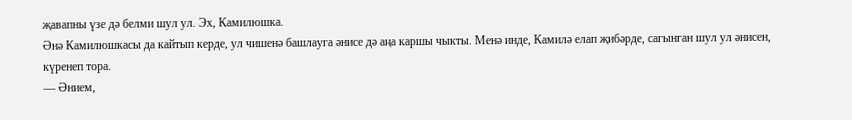җавапны үзе дә белми шул ул. Эх, Камилюшка.
Әнә Камилюшкасы да кайтып керде, ул чишенә башлауга әнисе дә аңа каршы чыкты. Менә инде, Камилә елап җибәрде, сагынган шул ул әнисен, күренеп тора.
— Әнием,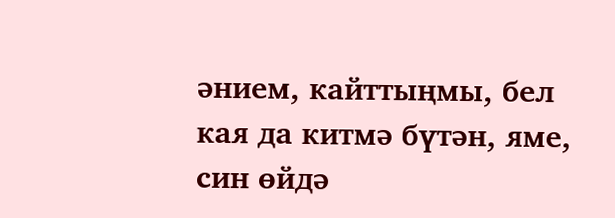әнием, кайттыңмы, бел кая да китмә бүтән, яме, син өйдә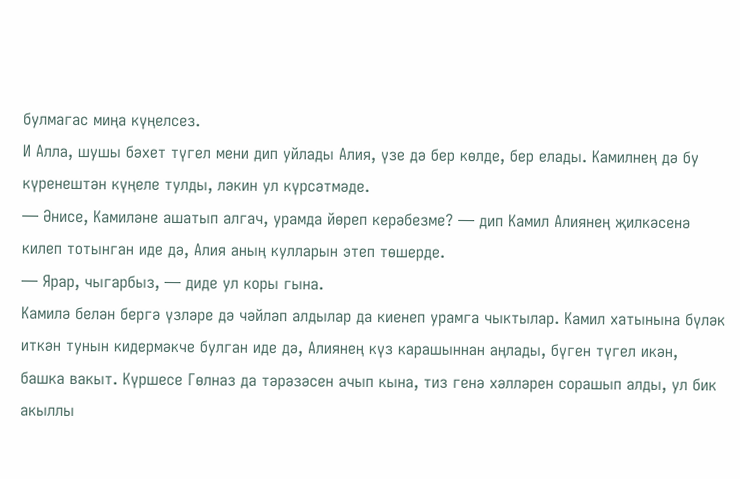булмагас миңа күңелсез.
И Алла, шушы бәхет түгел мени дип уйлады Алия, үзе дә бер көлде, бер елады. Камилнең дә бу күренештән күңеле тулды, ләкин ул күрсәтмәде.
— Әнисе, Камиләне ашатып алгач, урамда йөреп керәбезме? — дип Камил Алиянең җилкәсенә килеп тотынган иде дә, Алия аның кулларын этеп төшерде.
— Ярар, чыгарбыз, — диде ул коры гына.
Камилә белән бергә үзләре дә чәйләп алдылар да киенеп урамга чыктылар. Камил хатынына бүләк иткән тунын кидермәкче булган иде дә, Алиянең күз карашыннан аңлады, бүген түгел икән, башка вакыт. Күршесе Гөлназ да тәрәзәсен ачып кына, тиз генә хәлләрен сорашып алды, ул бик акыллы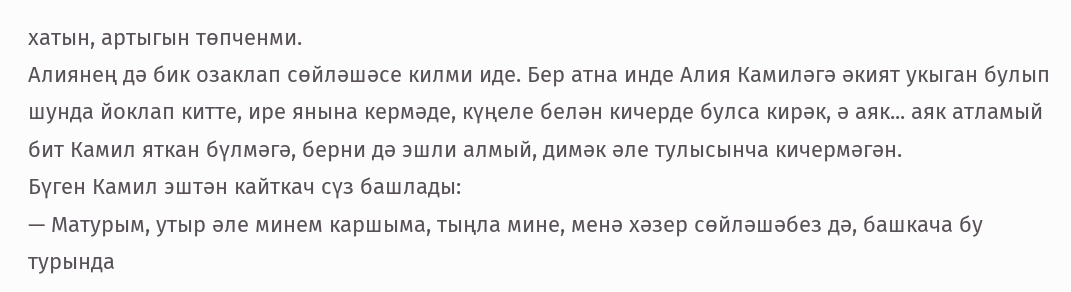хатын, артыгын төпченми.
Алиянең дә бик озаклап сөйләшәсе килми иде. Бер атна инде Алия Камиләгә әкият укыган булып шунда йоклап китте, ире янына кермәде, күңеле белән кичерде булса кирәк, ә аяк... аяк атламый бит Камил яткан бүлмәгә, берни дә эшли алмый, димәк әле тулысынча кичермәгән.
Бүген Камил эштән кайткач сүз башлады:
— Матурым, утыр әле минем каршыма, тыңла мине, менә хәзер сөйләшәбез дә, башкача бу турында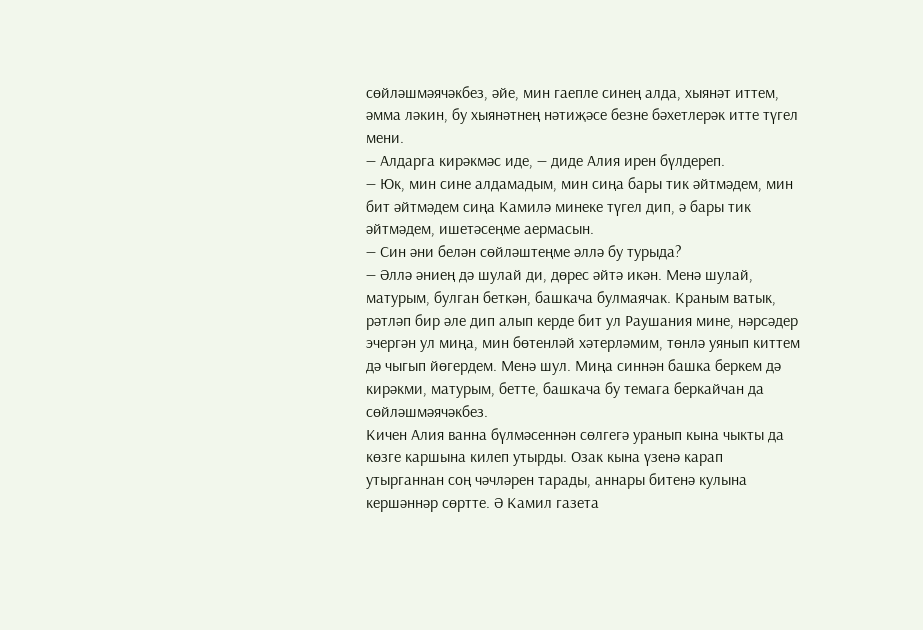сөйләшмәячәкбез, әйе, мин гаепле синең алда, хыянәт иттем, әмма ләкин, бу хыянәтнең нәтиҗәсе безне бәхетлерәк итте түгел мени.
— Алдарга кирәкмәс иде, — диде Алия ирен бүлдереп.
— Юк, мин сине алдамадым, мин сиңа бары тик әйтмәдем, мин бит әйтмәдем сиңа Камилә минеке түгел дип, ә бары тик әйтмәдем, ишетәсеңме аермасын.
— Син әни белән сөйләштеңме әллә бу турыда?
— Әллә әниең дә шулай ди, дөрес әйтә икән. Менә шулай, матурым, булган беткән, башкача булмаячак. Краным ватык, рәтләп бир әле дип алып керде бит ул Раушания мине, нәрсәдер эчергән ул миңа, мин бөтенләй хәтерләмим, төнлә уянып киттем дә чыгып йөгердем. Менә шул. Миңа синнән башка беркем дә кирәкми, матурым, бетте, башкача бу темага беркайчан да сөйләшмәячәкбез.
Кичен Алия ванна бүлмәсеннән сөлгегә уранып кына чыкты да көзге каршына килеп утырды. Озак кына үзенә карап утырганнан соң чәчләрен тарады, аннары битенә кулына кершәннәр сөртте. Ә Камил газета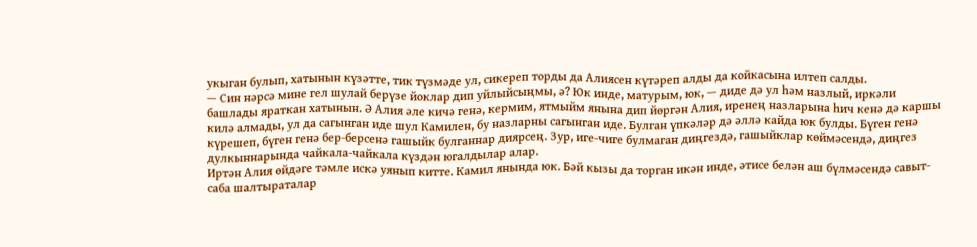укыган булып, хатынын күзәтте, тик түзмәде ул, сикереп торды да Алиясен күтәреп алды да койкасына илтеп салды.
— Син нәрсә мине гел шулай берүзе йоклар дип уйлыйсыңмы, ә? Юк инде, матурым, юк, — диде дә ул һәм назлый, иркәли башлады яраткан хатынын. Ә Алия әле кичә генә, кермим, ятмыйм янына дип йөргән Алия, иренең назларына һич кенә дә каршы килә алмады, ул да сагынган иде шул Камилен, бу назларны сагынган иде. Булган үпкәләр дә әллә кайда юк булды. Бүген генә күрешеп, бүген генә бер-берсенә гашыйк булганнар диярсең. Зур, иге-чиге булмаган диңгездә, гашыйклар көймәсендә, диңгез дулкыннарында чайкала-чайкала күздән югалдылар алар.
Иртән Алия өйдәге тәмле искә уянып китте. Камил янында юк. Бәй кызы да торган икән инде, әтисе белән аш бүлмәсендә савыт-саба шалтыраталар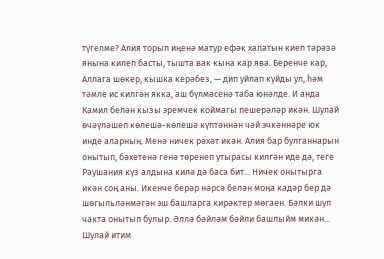түгелме? Алия торып иңенә матур ефәк халатын киеп тәрәзә янына килеп басты, тышта вак кына кар ява. Беренче кар, Аллага шөкер, кышка керәбез, — дип уйлап куйды ул, һәм тәмле ис килгән якка, аш бүлмәсенә таба юнәлде. И анда Камил белән кызы эремчек коймагы пешерәләр икән. Шулай өчәүләшеп көлешә-көлешә күптәннән чәй эчкәннәре юк инде аларның. Менә ничек рәхәт икән. Алия бар булганнарын онытып, бәхетенә генә төренеп утырасы килгән иде дә, теге Раушания күз алдына килә дә баса бит... Ничек онытырга икән соң аны. Икенче берәр нәрсә белән моңа кадәр бер дә шөгыльләнмәгән эш башларга кирәктер мөгаен. Бәлки шул чакта онытып булыр. Әллә бәйләм бәйли башлыйм микән... Шулай итим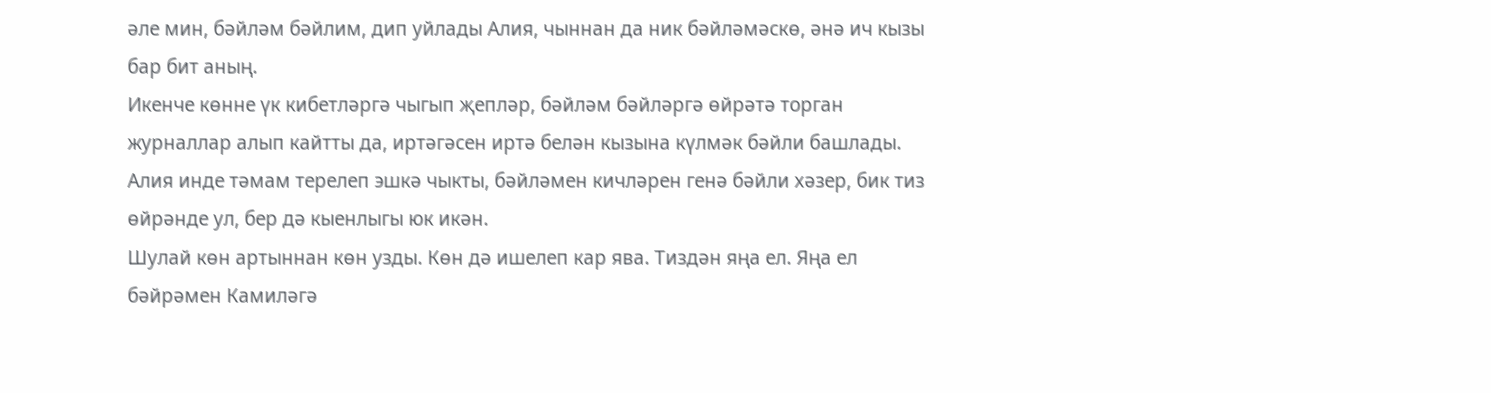әле мин, бәйләм бәйлим, дип уйлады Алия, чыннан да ник бәйләмәскө, әнә ич кызы бар бит аның.
Икенче көнне үк кибетләргә чыгып җепләр, бәйләм бәйләргә өйрәтә торган журналлар алып кайтты да, иртәгәсен иртә белән кызына күлмәк бәйли башлады.
Алия инде тәмам терелеп эшкә чыкты, бәйләмен кичләрен генә бәйли хәзер, бик тиз өйрәнде ул, бер дә кыенлыгы юк икән.
Шулай көн артыннан көн узды. Көн дә ишелеп кар ява. Тиздән яңа ел. Яңа ел бәйрәмен Камиләгә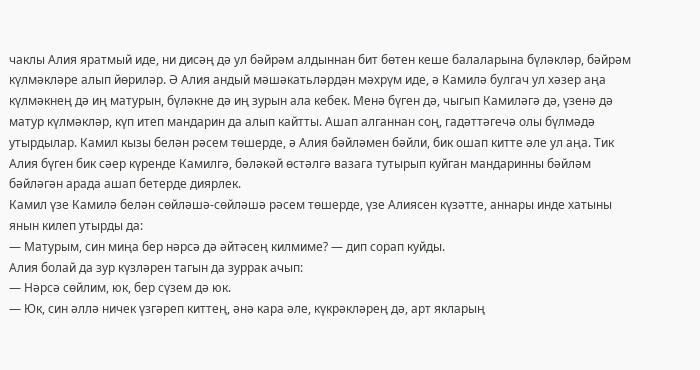чаклы Алия яратмый иде, ни дисәң дә ул бәйрәм алдыннан бит бөтен кеше балаларына бүләкләр, бәйрәм күлмәкләре алып йөриләр. Ә Алия андый мәшәкатьләрдән мәхрүм иде, ә Камилә булгач ул хәзер аңа күлмәкнең дә иң матурын, бүләкне дә иң зурын ала кебек. Менә бүген дә, чыгып Камиләгә дә, үзенә дә матур күлмәкләр, күп итеп мандарин да алып кайтты. Ашап алганнан соң, гадәттәгечә олы бүлмәдә утырдылар. Камил кызы белән рәсем төшерде, ә Алия бәйләмен бәйли, бик ошап китте әле ул аңа. Тик Алия бүген бик сәер күренде Камилгә, бәләкәй өстәлгә вазага тутырып куйган мандаринны бәйләм бәйләгән арада ашап бетерде диярлек.
Камил үзе Камилә белән сөйләшә-сөйләшә рәсем төшерде, үзе Алиясен күзәтте, аннары инде хатыны янын килеп утырды да:
— Матурым, син миңа бер нәрсә дә әйтәсең килмиме? — дип сорап куйды.
Алия болай да зур күзләрен тагын да зуррак ачып:
— Нәрсә сөйлим, юк, бер сүзем дә юк.
— Юк, син әллә ничек үзгәреп киттең, әнә кара әле, күкрәкләрең дә, арт якларың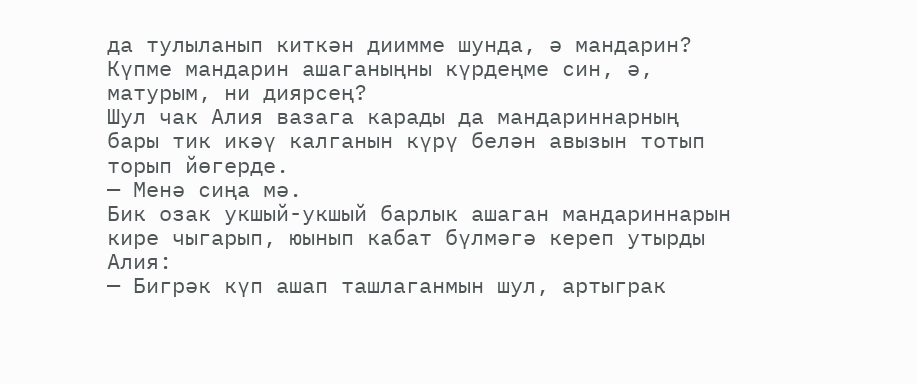да тулыланып киткән диимме шунда, ә мандарин? Күпме мандарин ашаганыңны күрдеңме син, ә, матурым, ни диярсең?
Шул чак Алия вазага карады да мандариннарның бары тик икәү калганын күрү белән авызын тотып торып йөгерде.
— Менә сиңа мә.
Бик озак укшый-укшый барлык ашаган мандариннарын кире чыгарып, юынып кабат бүлмәгә кереп утырды Алия:
— Бигрәк күп ашап ташлаганмын шул, артыграк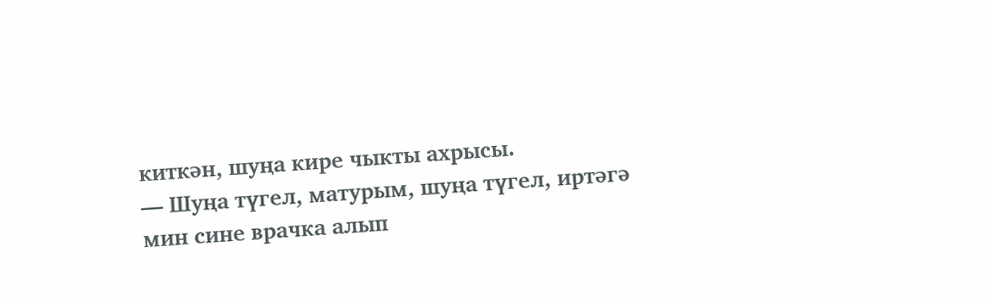киткән, шуңа кире чыкты ахрысы.
— Шуңа түгел, матурым, шуңа түгел, иртәгә мин сине врачка алып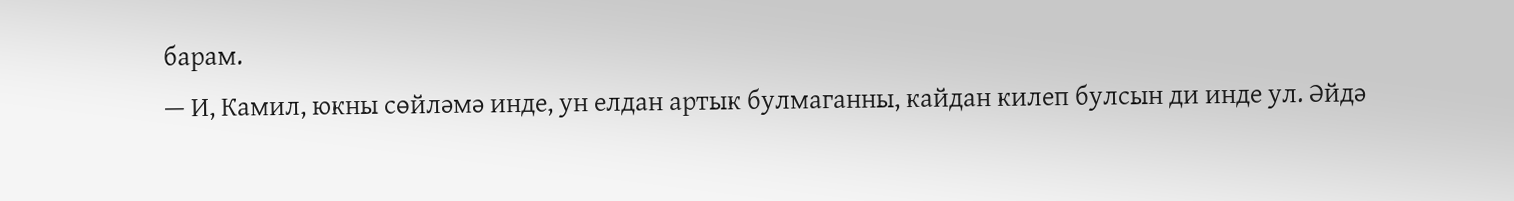барам.
— И, Камил, юкны сөйләмә инде, ун елдан артык булмаганны, кайдан килеп булсын ди инде ул. Әйдә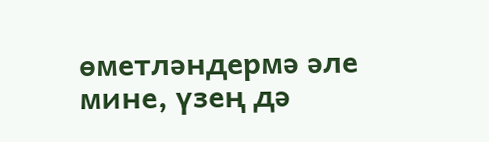өметләндермә әле мине, үзең дә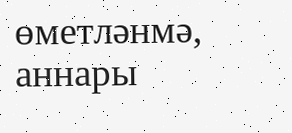өметләнмә, аннары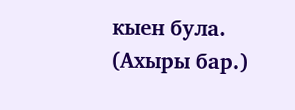кыен була.
(Ахыры бар.)